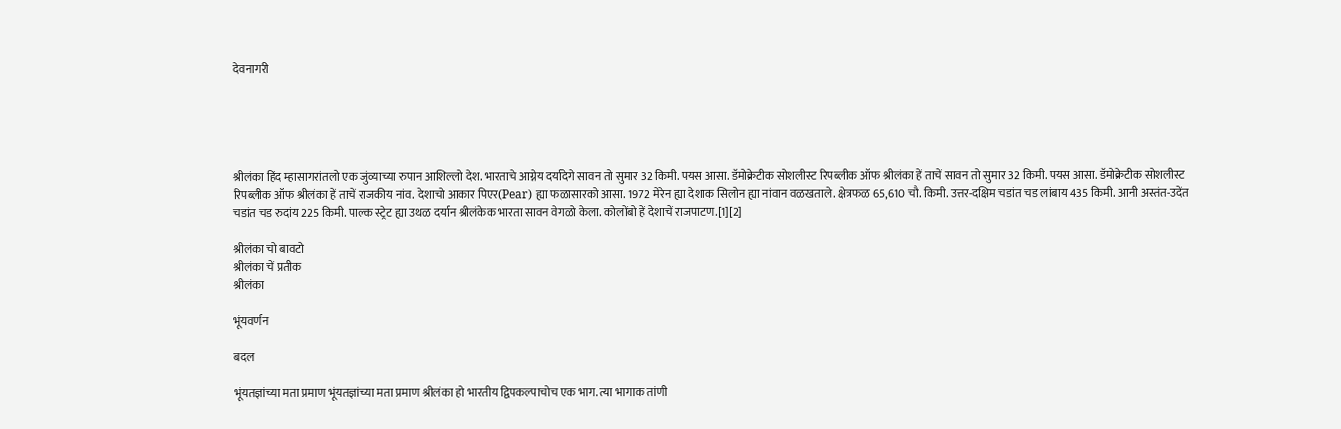देवनागरी





श्रीलंका हिंद म्हासागरांतलो एक जुंव्याच्या रुपान आशिल्लो देश. भारताचे आग्नेय दर्यादेगे सावन तो सुमार 32 किमी. पयस आसा. डॅमोक्रेटीक सोशलीस्ट रिपब्लीक ऑफ श्रीलंका हें ताचें सावन तो सुमार 32 किमी. पयस आसा. डॅमोक्रेटीक सोशलीस्ट रिपब्लीक ऑफ श्रीलंका हें ताचें राजकीय नांव. देशाचो आकार पिएर(Pear) ह्या फळासारको आसा. 1972 मेरेन ह्या देशाक सिलोन ह्या नांवान वळखताले. क्षेत्रफळ 65,610 चौ. किमी. उत्तर-दक्षिम चडांत चड लांबाय 435 किमी. आनी अस्तंत-उदेंत चडांत चड रुदांय 225 किमी. पाल्क स्ट्रेट ह्या उथळ दर्यान श्रीलंकेक भारता सावन वेगळो केला. कोलोंबो हें देशाचें राजपाटण.[1][2]

श्रीलंका चो बावटो
श्रीलंका चें प्रतीक
श्रीलंका

भूंयवर्णन

बदल

भूंयतज्ञांच्या मता प्रमाण भूंयतज्ञांच्या मता प्रमाण श्रीलंका हो भारतीय द्विपकल्पाचोच एक भाग. त्या भागाक तांणी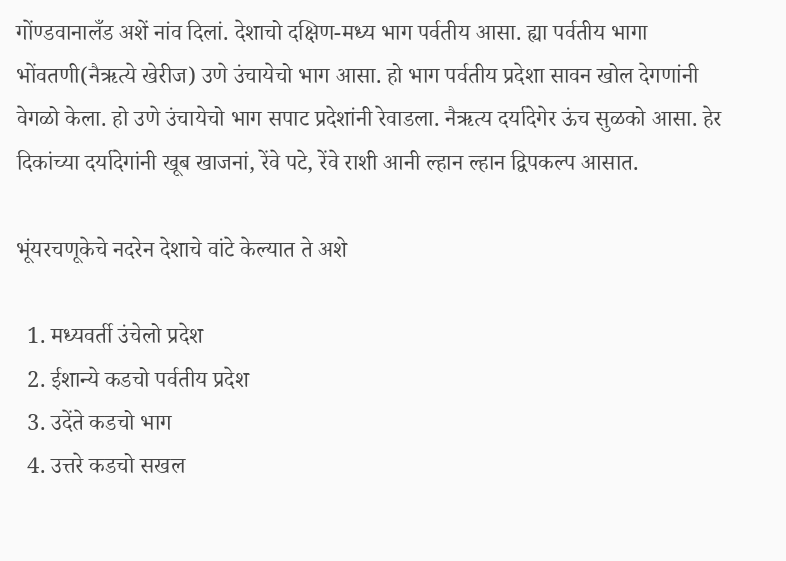गोंण्डवानालँड अशें नांव दिलां. देशाचो दक्षिण-मध्य भाग पर्वतीय आसा. ह्या पर्वतीय भागा भोंवतणी(नैऋत्ये खेरीज) उणे उंचायेचो भाग आसा. हो भाग पर्वतीय प्रदेशा सावन खोल देगणांनी वेगळो केला. हो उणे उंचायेचो भाग सपाट प्रदेशांनी रेवाडला. नैऋत्य दर्यादेगेर ऊंच सुळको आसा. हेर दिकांच्या दर्यादेगांनी खूब खाजनां, रेंवे पटे, रेंवे राशी आनी ल्हान ल्हान द्विपकल्प आसात.

भूंयरचणूकेचे नदरेन देशाचे वांटे केल्यात ते अशे

  1. मध्यवर्ती उंचेलो प्रदेश
  2. ईशान्ये कडचो पर्वतीय प्रदेश
  3. उदेंते कडचो भाग
  4. उत्तरे कडचो सखल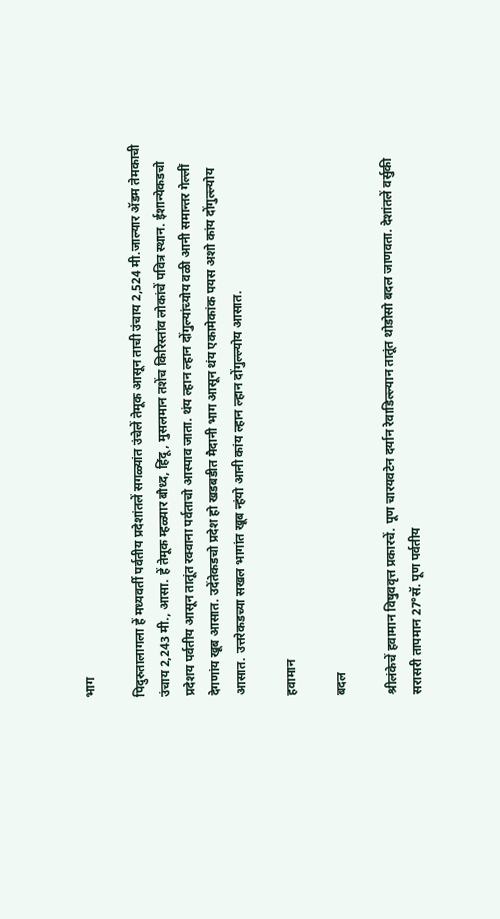भाग

पिदुरुतालागला हें मध्यवर्ती पर्वतीय प्रदेशांतलें सगळ्यांत उंचेलें तेमूक आसून ताची उंचाय 2,524 मी.जाल्यार ॲडम तेमकाची उंचाय 2,243 मी., आसा. हें तेमूक म्हळ्यार बौध्द, हिंदू, मुसलमान तशेंच किरिस्तांव लोकांचें पवित्र स्थान. ईशान्येकडचो प्रदेशय पर्वतीय आसून तातूंत रक्वाना पर्वताचो आस्पाव जाता. थंय ल्हान ल्हान दोंगुल्यांच्योय वळी आनी समान्तर गेल्लीं देगणांय खूब आसात. उदेंतेकडचो प्रदेश हो खडबडीत मैदानी भाग आसून थंय एकामेकांक पयस अशो कांय दोंगुल्ल्योय आसात. उत्तरेकडच्या सखल भागांत खूब न्हंयो आनी कांय ल्हान ल्हान दोंगुल्ल्योय आसात.

हवामान

बदल

श्रीलंकेचें हवामान विषुववृत्त प्रकारचें. पूण चारयवटेन दर्यान रेवाडिल्ल्यान तातूंत थोडोसो बदल जाणवता. देशांतलें वर्सुकी सरासरी तापमान 27°सॅ. पूण पर्वतीय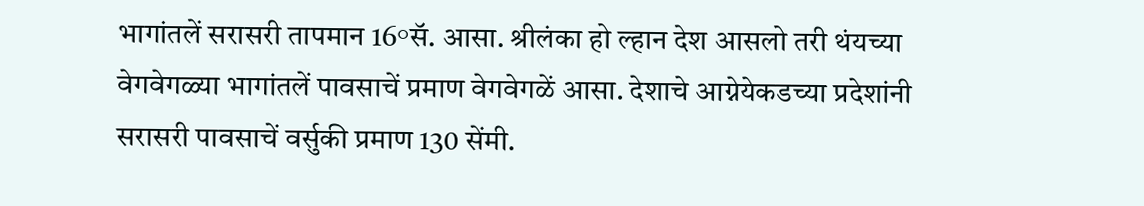भागांतलें सरासरी तापमान 16°सॅ. आसा. श्रीलंका हो ल्हान देश आसलो तरी थंयच्या वेगवेगळ्या भागांतलें पावसाचें प्रमाण वेगवेगळें आसा. देशाचे आग्नेयेकडच्या प्रदेशांनी सरासरी पावसाचें वर्सुकी प्रमाण 130 सेंमी.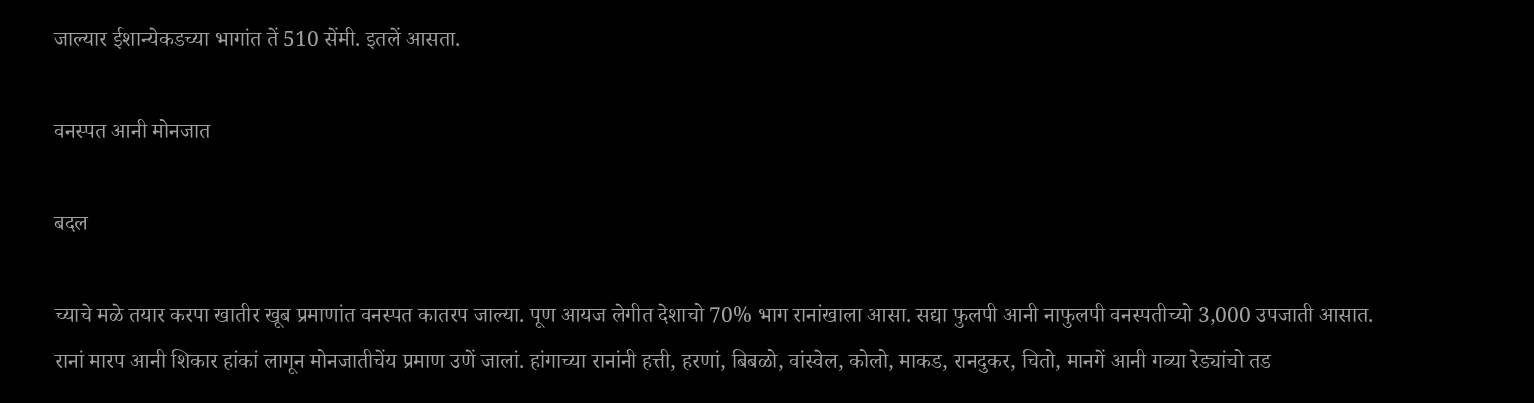जाल्यार ईशान्येकडच्या भागांत तें 510 सेंमी. इतलें आसता.

वनस्पत आनी मोनजात

बदल

च्याचे मळे तयार करपा खातीर खूब प्रमाणांत वनस्पत कातरप जाल्या. पूण आयज लेगीत देशाचो 70% भाग रानांखाला आसा. सद्या फुलपी आनी नाफुलपी वनस्पतीच्यो 3,000 उपजाती आसात. रानां मारप आनी शिकार हांकां लागून मोनजातीचेंय प्रमाण उणें जालां. हांगाच्या रानांनी हत्ती, हरणां, बिबळो, वांस्वेल, कोलो, माकड, रानदुकर, चितो, मानगें आनी गव्या रेड्यांचो तड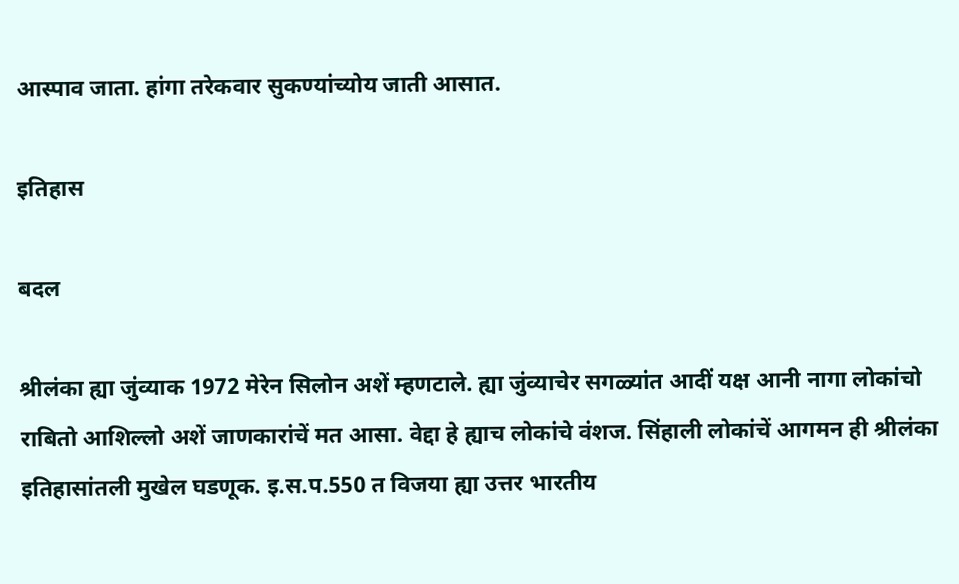आस्पाव जाता. हांगा तरेकवार सुकण्यांच्योय जाती आसात.

इतिहास

बदल

श्रीलंका ह्या जुंव्याक 1972 मेरेन सिलोन अशें म्हणटाले. ह्या जुंव्याचेर सगळ्यांत आदीं यक्ष आनी नागा लोकांचो राबितो आशिल्लो अशें जाणकारांचें मत आसा. वेद्दा हे ह्याच लोकांचे वंशज. सिंहाली लोकांचें आगमन ही श्रीलंका इतिहासांतली मुखेल घडणूक. इ.स.प.550 त विजया ह्या उत्तर भारतीय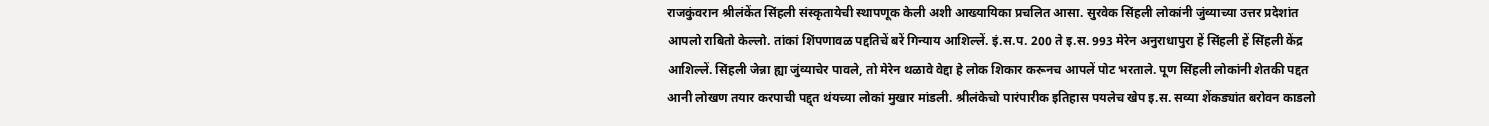राजकुंवरान श्रीलंकेंत सिंहली संस्कृतायेची स्थापणूक केली अशी आख्यायिका प्रचलित आसा. सुरवेक सिंहली लोकांनी जुंव्याच्या उत्तर प्रदेशांत आपलो राबितो केल्लो. तांकां शिंपणावळ पद्दतिचें बरें गिन्याय आशिल्लें. इं.स.प. 200 ते इ.स. 993 मेरेन अनुराधापुरा हें सिंहली हें सिंहली केंद्र आशिल्लें. सिंहली जेन्ना ह्या जुंव्याचेर पावले, तो मेरेन थळावे वेद्दा हे लोक शिकार करूनच आपलें पोट भरताले. पूण सिंहली लोकांनी शेतकी पद्दत आनी लोखण तयार करपाची पद्द्त थंयच्या लोकां मुखार मांडली. श्रीलंकेचो पारंपारीक इतिहास पयलेच खेप इ.स. सव्या शेंकड्यांत बरोवन काडलो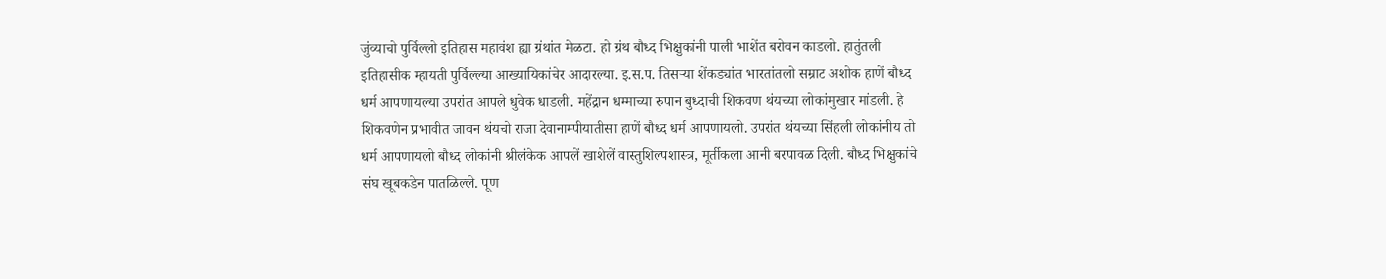जुंव्याचो पुर्विल्लो इतिहास महावंश ह्या ग्रंथांत मेळटा. हो ग्रंथ बौध्द भिक्षुकांनी पाली भाशेंत बरोवन काडलो. हातुंतली इतिहासीक म्हायती पुर्विल्ल्या आख्यायिकांचेर आदारल्या. इ.स.प. तिसऱ्या शेंकड्यांत भारतांतलो सम्राट अशोक हाणें बौध्द धर्म आपणायल्या उपरांत आपले धुवेक धाडली. महेंद्रान धम्माच्या रुपान बुध्दाची शिकवण थंयच्या लोकांमुखार मांडली. हे शिकवणेन प्रभावीत जावन थंयचो राजा देवानाम्पीयातीसा हाणें बौध्द धर्म आपणायलो. उपरांत थंयच्या सिंहली लोकांनीय तो धर्म आपणायलो बौध्द लोकांनी श्रीलंकेक आपलें खाशेलें वास्तुशिल्पशास्त्र, मूर्तीकला आनी बरपावळ दिली. बौध्द भिक्षुकांचे संघ खूबकडेन पातळिल्ले. पूण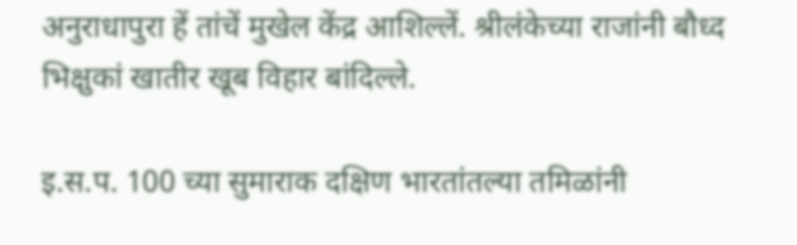अनुराधापुरा हें तांचें मुखेल केंद्र आशिल्लें. श्रीलंकेच्या राजांनी बौध्द भिक्षुकां खातीर खूब विहार बांदिल्ले.

इ.स.प. 100 च्या सुमाराक दक्षिण भारतांतल्या तमिळांनी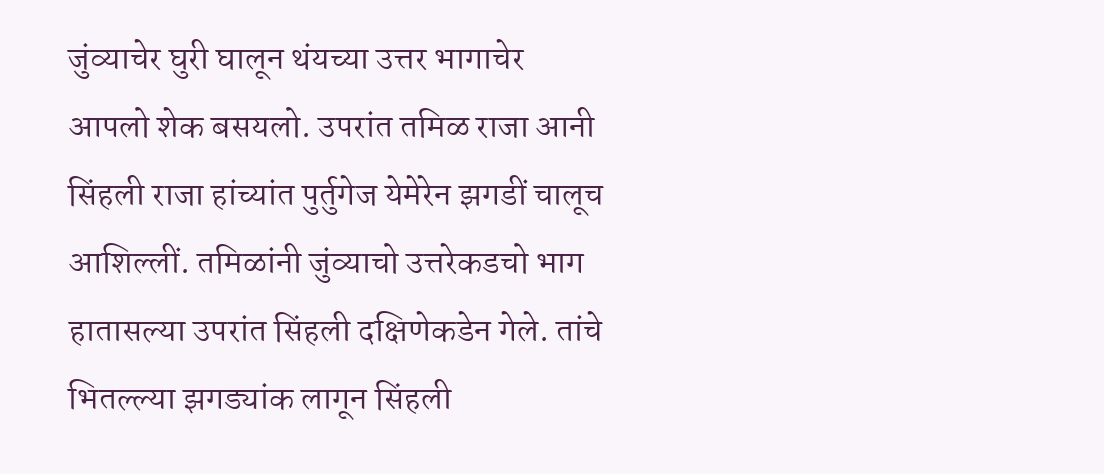जुंव्याचेर घुरी घालून थंयच्या उत्तर भागाचेर आपलो शेक बसयलो. उपरांत तमिळ राजा आनी सिंहली राजा हांच्यांत पुर्तुगेज येमेरेन झगडीं चालूच आशिल्लीं. तमिळांनी जुंव्याचो उत्तरेकडचो भाग हातासल्या उपरांत सिंहली दक्षिणेकडेन गेले. तांचे भितल्ल्या झगड्यांक लागून सिंहली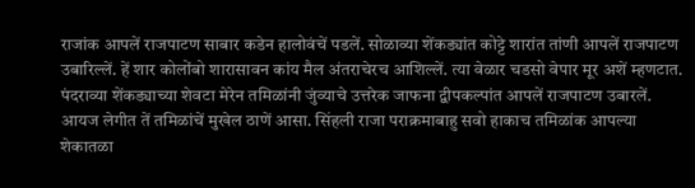राजांक आपलें राजपाटण साबार कडेन हालोवंचें पडलें. सोळाव्या शेंकड्यांत कोट्टे शारांत तांणी आपलें राजपाटण उबारिल्लें. हें शार कोलोंबो शारासावन कांय मैल अंतराचेरच आशिल्लें. त्या वेळार चडसो वेपार मूर अशें म्हणटात. पंदराव्या शेंकड्याच्या शेवटा मेरेन तमिळांनी जुंव्याचे उत्तरेक जाफना द्वीपकल्पांत आपलें राजपाटण उबारलें. आयज लेगीत तें तमिळांचें मुखेल ठाणें आसा. सिंहली राजा पराक्रमाबाहु सवो हाकाच तमिळांक आपल्या शेकातळा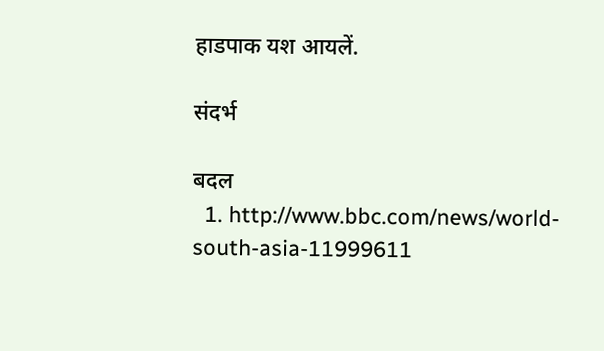हाडपाक यश आयलें.

संदर्भ

बदल
  1. http://www.bbc.com/news/world-south-asia-11999611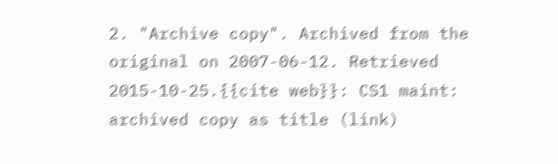2. "Archive copy". Archived from the original on 2007-06-12. Retrieved 2015-10-25.{{cite web}}: CS1 maint: archived copy as title (link)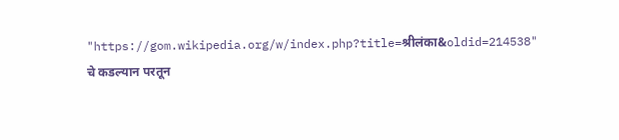"https://gom.wikipedia.org/w/index.php?title=श्रीलंका&oldid=214538" चे कडल्यान परतून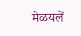मेळयलें